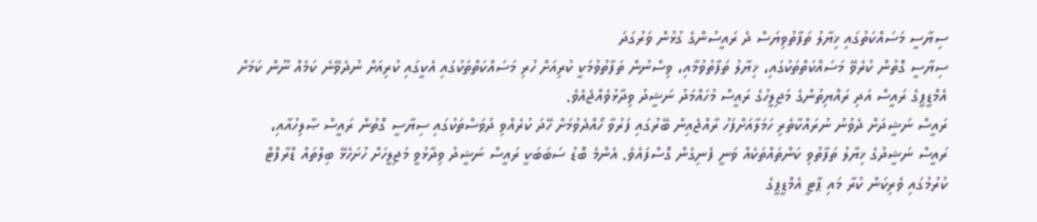ސިޔާސީ މަސައްކަތުގައި ޚިޔާލު ތަފާތުވިޔަސް ދެ ރައީސުންގެ ގުޅުން ވަރުގަދަ
ސިޔާސީ ގޮތުން ކުރެވޭ މަސައްކަތްތަކުގައި، ޚިޔާލު ތަފާތުވުމާއި، ވިސްނުން ތަފާތުވުމަކީ ކުރިއަށް ހުރި މަސައްކަތްތަކުގައި އެކީގައި ކުރިއަށް ނުދެވޭނެ ކަމެއް ނޫން ކަމަށް އެމްޑީޕީގެ ރައީސް އަދި ރައްޔިތުންގެ މަޖިލީހުގެ ރައީސް މުހައްމަދު ނަޝީދު ވިދާޅުވެއްޖެއެވެ.
ރައީސް ނަޝީދަށް ދެވުނު ނުރައްކާތެރި ހަމަލާއަށްފަހު ރާއްޖެއިން ބޭރުގައި ފަރުވާ ހޯއްދެވުމަށް ހޭދަ ކުރެއްވި ދުވަސްތަކުގައި ސިޔާސީ ގޮތުން ރައީސް ޞާލިހުއާއި، ރައީސް ނަޝީދުގެ ޚިޔާލު ތަފާތުވި ކަންތައްތަކެއް ވަނީ ފެނިގެން ގޮސްފައެވެ. އެންމެ ބޮޑު ސަބަބަކީ ރައީސް ނަޝީދު ވިދާޅުވީ މަޖިލީހަށް ހުށަހެޅޭ ބިލްތައް ޑްރާފްޓް ކުރުމުގައި ވެރިކަން ކުރާ މައި ޕާޓީ އެމްޑީޕީގެ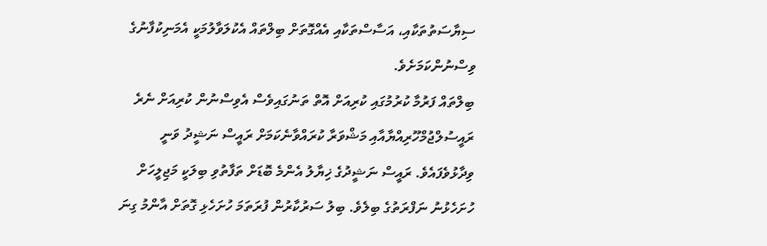ސިޔާސަތުތަކާއި، އަސާސްތަކާއި އެއްގޮތަށް ބިލްތައް އެކުލަވާލުމަކީ އެމަނިކުފާނުގެ ވިސްނުންކަމަށެވެ.
ބިލްތައް ފަރުމާ ކުރުމުގައި ކުރިއަށް އޮތް ތަނުގައިވެސް އެވިސްނުން ކުރިއަށް ނެރެ ރައީސުލްޖުމްހޫރިއްޔާއާއި މަޝްވަރާ ކުރައްވާނެކަމަށް ރައީސް ނަޝީދު ވަނީ ވިދާޅުވެފައެވެ. ރައީސް ނަޝީދުގެ ޚިޔާލު އެންމެ ބޮޑަށް ތަފާތުވި ބިލަކީ މަޖިލީހަށް ހުށަހެޅުނު ނަފްރަތުގެ ބިލެވެ. ބިލު ސަރުކާރުން ފުރަތަމަ ހުށަހެޅި ގޮތަށް އާންމު ގިނަ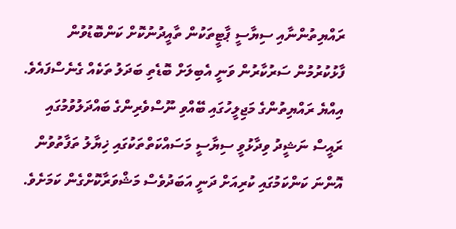ރައްޔިތުންނާއި ސިޔާސީ ޕާޓީތަކުން ތާއީދުނުކޮށް ކަންބޮޑުވުން ފާޅުކުރުމުން ސަރުކާރުން ވަނީ އެބިލަށް ބޮޑެތި ބަދަލު ތަކެއް ގެނެސްފައެވެ.
އިއްޔެ ރައްޔިތުންގެ މަޖިލީހުގައި ބޭއްވި ނޫސްވެރިންގެ ބައްދަލުވުމުގައި ރައީސް ނަޝީދު ވިދާޅުވީ ސިޔާސީ މަސައްކަތްތަކުގައި ޚިޔާލު ތަފާތުވުން އޮންނަ ކަންކަމުގައި ކުރިއަށް ދަނީ އަބަދުވެސް މަޝްވަރާކޮށްގެން ކަމަށެވެ.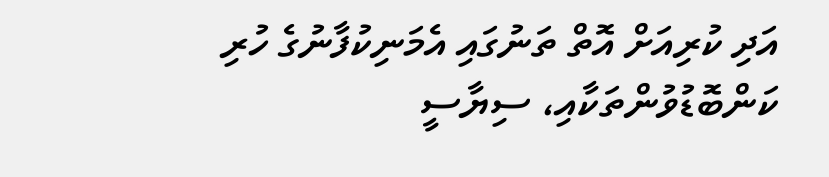އަދި ކުރިއަށް އޮތް ތަނުގައި އެމަނިކުފާނުގެ ހުރި ކަންބޮޑުވުންތަކާއި، ސިޔާސީ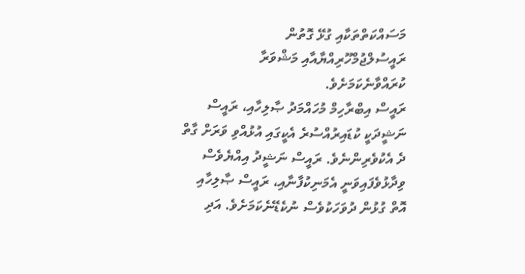މަސައްކަތްތަކާއި ގުޅޭ ގޮތުން ރައީސުލްޖުމްހޫރިއްޔާއާއި މަޝްވަރާ ކުރައްވާނެކަމަށެވެ.
ރައީސް އިބްރާހިމް މުހައްމަދު ޞާލިހާއި، ރައީސް ނަޝީދަކީ ކުޑައިރުއްސުރެ އެކީގައި އުޅުއްވި ވަރަށް ގާތް ދެ އެކުވެރިންނެވެ. ރައީސް ނަޝީދު އިއްޔެވެސް ވިދާޅުވެފައިވަނީ އެމަނިކުފާނާއި، ރައީސް ޞާލިހާއި އޮތް ގުޅުން ދުވަހަކުވެސް ނުކެޑޭނެކަމަށެވެ. އަދި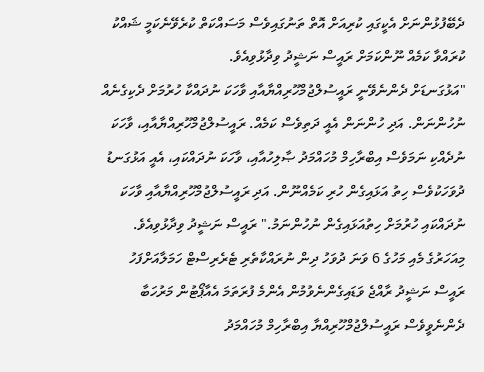ދެބޭފުޅުންނަށް އެކީގައި ކުރިއަށް އޮތް ތަނުގައިވެސް މަސައްކަތް ކުރެވޭނެކަމީ ޝައްކު ކުރައްވާ ކަމެއް ނޫންކަމަށް ރައީސް ނަޝީދު ވިދާޅުވިއެވެ.
"އަޅުގަނޑަށް ދެންނެވޭނީ ރައީސުލްޖުމްހޫރިއްޔާއާއި ވާހަކަ ނުދައްކާ ހުރުމަށް ދެކިގެނެއް ނުހުންނަން. އަދި ހުންނަން އެއީ ދަތިވެސް ކަމެއް. ރައީސުލްޖުމްހޫރިއްޔާއާއި، ވާހަކަ ނުދެއްކި ނަމަވެސް އިބްރާހިމް މުހައްމަދު ޞާލިހުއާއި، ވާހަކަ ނުދައްކައި، އެއީ އަޅުގަނޑު ދުވަހަކުވެސް ހިތު އަޅައިގެން ހުރި ކަމެއްނޫން. އަދި ރައީސުލްޖުމްހޫރިއްޔާއާއި ވާހަކަ ނުދައްކައި ހުރުމަށް ހިތުއަޅައިގެން ނުހުންނަމު." ރައީސް ނަޝީދު ވިދާޅުވިއެވެ.
މިއަހަރުގެ މެއި މަހުގެ 6 ވަނަ ދުވަހު ދިން ނުރައްކާތެރި ޓެރެރިސްޓް ހަމަލާއަށްފަހު ރައީސް ނަޝީދު ރާއްޖެ ވަޑައިގެންނެވުމުން އެންމެ ފުރަތަމަ އެއާޕޯޓުން މަރުހަބާ ދެންނެވީވެސް ރައީސުލްޖުމްހޫރިއްޔާ އިބްރާހިމް މުހައްމަދު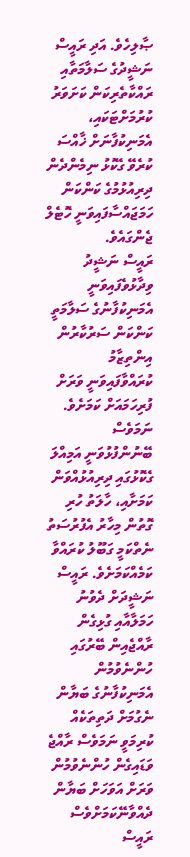ޞާލިހެވެ. އަދި ރައީސް ނަޝީދުގެ ސަލާމަތާއި ރައްކާތެރިކަން ކަށަވަރު ކުރުމަށްޓަކައި، އެމަނިކުފާނަށް ޚާއްސަ ކުރެވޭ ގެކޮޅު ނިމެންދެން ދިރިއުޅުމުގެ ކަންކަން ހަމަޖައްސާފައިވަނީ ހޮޓެލް ޖެންގައެވެ.
ރައީސް ނަޝީދު ވިދާޅުވެފައިވަނީ އެމަނިކުފާނުގެ ސަލާމަތީ ކަންކަން ސަރުކާރުން އިންތިޒާމު ކުރައްވާފައިވަނީ ވަރަށް ފުރިހަމައަށް ކަމަށެވެ. ނަމަވެސް ބޭނުންފުޅުވަނީ އަމިއްލަ ގެކޮޅުގައި ދިރިއުޅުއްވަން ކަމަށާއި، ހާލަތު ހުރި ގޮތުން މިހާރު އެފުރުސަތު ނެތްކަމީ ގަބޫލު ކުރައްވާ ކަމެއްކަމަށެވެ. ރައީސް ނަޝީދަށް ދެވުނު ހަމަލާއާއި ގުޅިގެން ރާއްޖެއިން ބޭރުގައި ހުންނެވުމުން އެމަނިކުފާނުގެ ބަޔާން ނެގުމަށް ދަތިތަކެއް ކުރިމަވީ ނަމަވެސް ރާއްޖެ ވަޑައިގެން ހުންނެވުމުން ވަރަށް އަވަހަށް ބަޔާން ދެއްވާނޭކަމަށްވެސް ރައީސް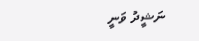ނަޝީދު ވަނީ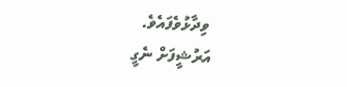ވިދާޅުވެފައެވެ.
އަރުޝީފަށް ނެގީ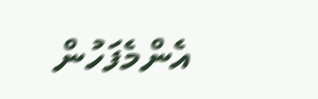އެންމެފަހުން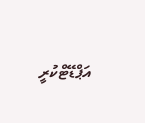އަޕްޑޭޓްކުރީ